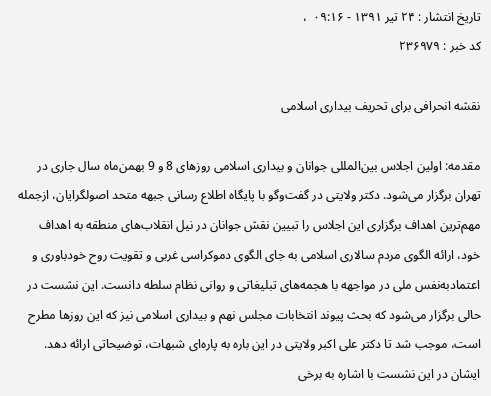تاریخ انتشار : ۲۴ تير ۱۳۹۱ - ۰۹:۱۶  ،
کد خبر : ۲۳۶۹۷۹

نقشه انحرافی برای تحریف بیداری اسلامی

مقدمه: اولین اجلاس بین‌المللی جوانان و بیداری اسلامی روزهای 8 و 9 بهمن‌ماه سال جاری در تهران برگزار می‌شود. دکتر ولایتی در گفت‌وگو با پایگاه اطلاع رسانی جبهه متحد اصولگرایان، ازجمله مهم‌ترین اهداف برگزاری این اجلاس را تبیین نقش جوانان در نیل انقلاب‌های منطقه به اهداف خود، ارائه الگوی مردم سالاری اسلامی به جای الگوی دموکراسی غربی و تقویت روح خودباوری و اعتمادبه‌نفس ملی در مواجهه با هجمه‌های تبلیغاتی و روانی نظام سلطه دانست. این نشست در حالی برگزار می‌شود که بحث پیوند انتخابات مجلس نهم و بیداری اسلامی نیز که این روزها مطرح است،‌ موجب شد تا دکتر علی اکبر ولایتی در این باره به پاره‌ای شبهات، توضیحاتی ارائه دهد. ایشان در این نشست با اشاره به برخی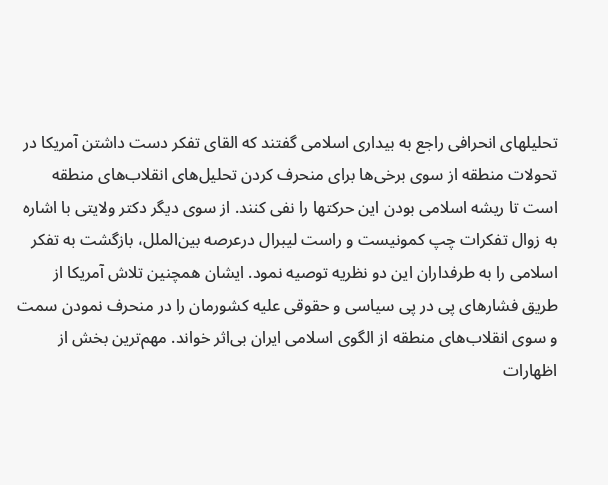تحلیلهای انحرافی راجع به بیداری اسلامی گفتند که القای تفکر دست داشتن آمریکا در تحولات منطقه از سوی برخی‌ها برای منحرف کردن تحلیل‌های انقلاب‌های منطقه است تا ریشه اسلامی بودن این حرکتها را نفی کنند. از سوی دیگر دکتر ولایتی با اشاره به زوال تفکرات چپ کمونیست و راست لیبرال درعرصه بین‌الملل، بازگشت به تفکر اسلامی را به طرفداران این دو نظریه توصیه نمود. ایشان همچنین تلاش آمریکا از طریق فشارهای پی در پی سیاسی و حقوقی علیه کشورمان را در منحرف نمودن سمت و سوی انقلاب‌های منطقه از الگوی اسلامی ایران بی‌اثر خواند. مهم‌ترین بخش از اظهارات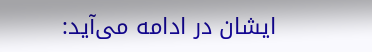ایشان در ادامه می‌آید: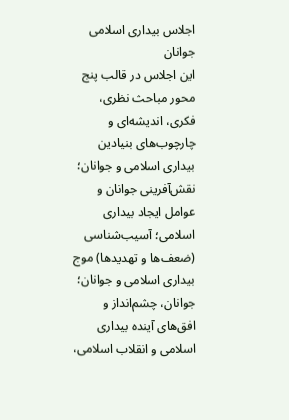اجلاس بیداری اسلامی جوانان
این اجلاس در قالب پنج محور مباحث نظری، فکری، اندیشه‌ای و چارچوب‌های بنیادین بیداری اسلامی و جوانان؛ نقش‌آفرینی جوانان و عوامل ایجاد بیداری اسلامی؛ آسیب‌شناسی (ضعف‌ها و تهدیدها) موج بیداری اسلامی و جوانان؛ جوانان، چشم‌انداز و افق‌های آینده بیداری اسلامی و انقلاب اسلامی،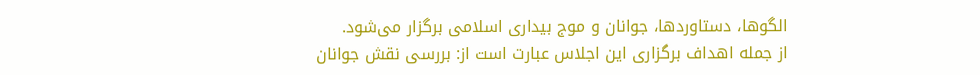الگوها، دستاوردها، جوانان و موج بیداری اسلامی برگزار می‌شود.
از جمله اهداف برگزاری این اجلاس عبارت است از: بررسی نقش جوانان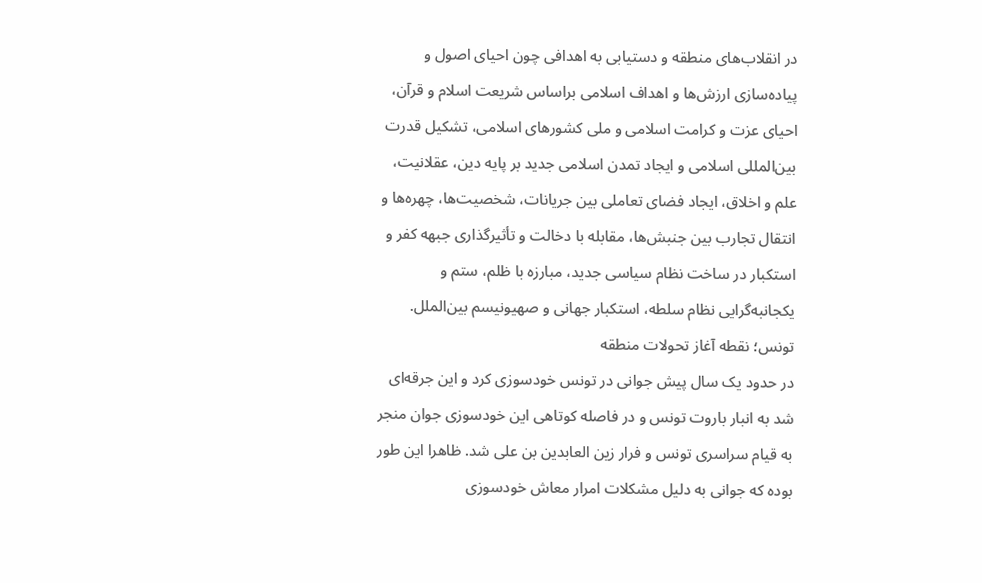در انقلاب‌های منطقه و دستیابی به اهدافی چون احیای اصول و پیاده‌سازی ارزش‌ها و اهداف اسلامی بر‌اساس شریعت اسلام و قرآن، احیای عزت و کرامت اسلامی و ملی کشورهای اسلامی، تشکیل قدرت بین‌المللی اسلامی و ایجاد تمدن اسلامی جدید بر پایه دین، عقلانیت، علم و اخلاق، ایجاد فضای تعاملی بین جریانات، شخصیت‌ها، چهره‌ها و انتقال تجارب بین جنبش‌ها، مقابله با دخالت و تأثیرگذاری جبهه کفر و استکبار در ساخت نظام سیاسی جدید، مبارزه با ظلم، ستم و یکجانبه‌گرایی نظام سلطه، استکبار جهانی و صهیونیسم بین‌الملل.
تونس؛‌ نقطه آغاز تحولات منطقه
در حدود یک سال پیش جوانی در تونس خودسوزی کرد و این جرقه‌ای شد به انبار باروت تونس و در فاصله کوتاهی این خودسوزی جوان منجر به قیام سراسری تونس و فرار زین العابدین بن علی شد. ظاهرا این طور بوده که جوانی به دلیل مشکلات امرار معاش خودسوزی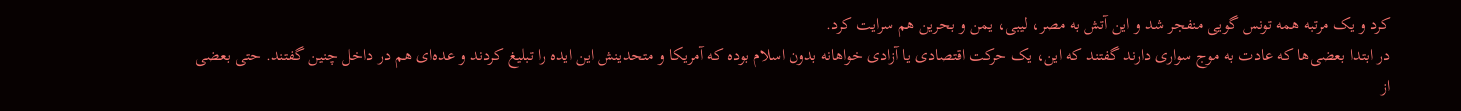کرد و یک مرتبه همه تونس گویی منفجر شد و این آتش به مصر، لیبی، یمن و بحرین هم سرایت کرد.
در ابتدا بعضی‌ها که عادت به موج سواری دارند گفتند که این، یک حرکت اقتصادی یا آزادی خواهانه بدون اسلام بوده که آمریکا و متحدینش این ایده را تبلیغ کردند و عده‌ای هم در داخل چنین گفتند. حتی بعضی از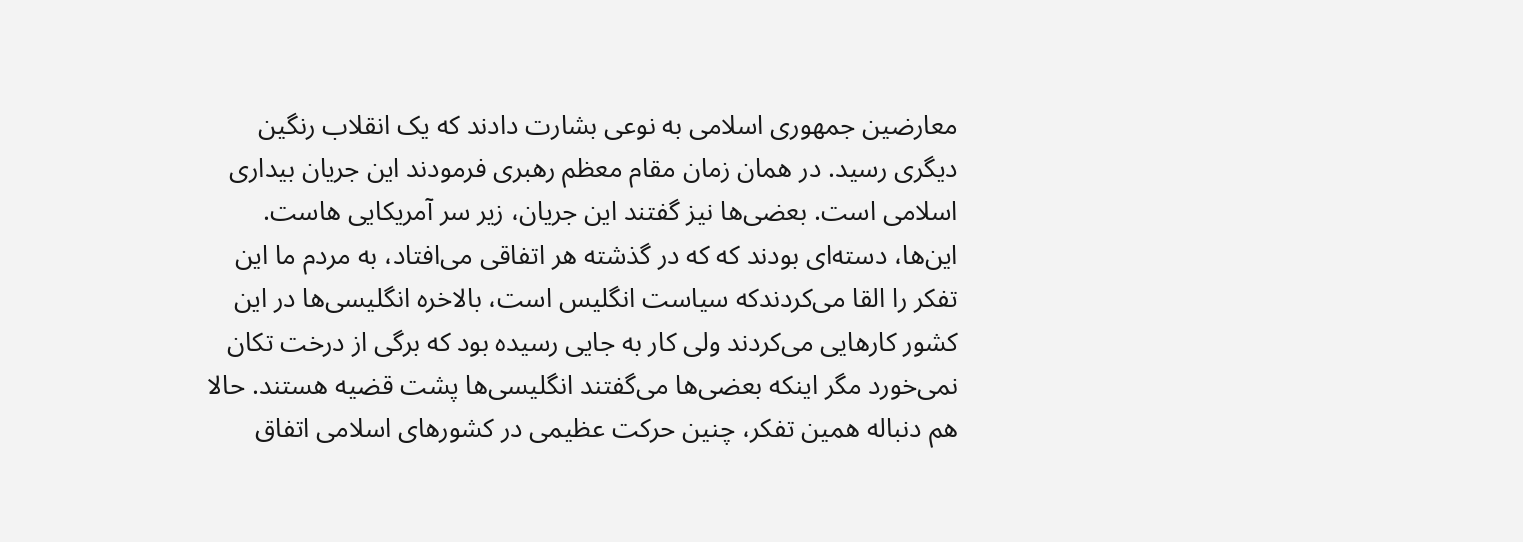معارضین جمهوری اسلامی به نوعی بشارت دادند که یک انقلاب رنگین دیگری رسید. در همان زمان مقام معظم رهبری فرمودند این جریان بیداری اسلامی است. بعضی‌ها نیز گفتند این جریان، زیر سر آمریکایی هاست.
این‌ها، دسته‌ای بودند که که در گذشته هر اتفاقی می‌افتاد‍، به مردم ما این تفکر را القا می‌کردندکه سیاست انگلیس است، بالاخره انگلیسی‌ها در این کشور کارهایی می‌کردند ولی کار به جایی رسیده بود که برگی از درخت تکان نمی‌خورد مگر اینکه بعضی‌ها می‌گفتند انگلیسی‌ها پشت قضیه هستند. حالا هم دنباله همین تفکر، چنین حرکت عظیمی در کشورهای اسلامی اتفاق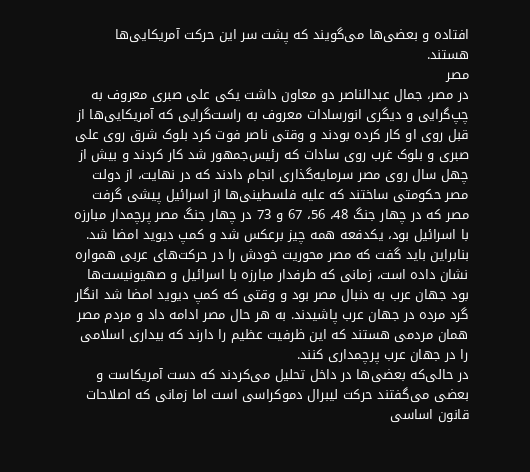افتاده و بعضی‌ها می‌گویند که پشت سر این حرکت آمریکایی‌ها هستند.
مصر
در مصر، جمال عبدالناصر دو معاون داشت یکی علی صبری معروف به چپ‌گرایی و دیگری انورسادات معروف به راست‌گرایی که آمریکایی‌ها از قبل روی او کار کرده بودند و وقتی ناصر فوت کرد بلوک شرق روی علی صبری و بلوک غرب روی سادات که رئیس‌جمهور شد کار کردند و بیش از چهل سال روی مصر سرمایه‌گذاری انجام دادند که در نهایت، از دولت مصر حکومتی ساختند که علیه فلسطینی‌ها از اسرائیل پیشی گرفت مصر که در چهار جنگ 48، 56، 67 و 73 در چهار جنگ مصر پرچمدار مبارزه با اسرائیل بود، یکدفعه همه چیز برعکس شد و کمپ دیوید امضا شد.
بنابراین باید گفت که مصر محوریت خودش را در حرکت‌های عربی همواره نشان داده است، زمانی که طرفدار مبارزه با اسرائیل و صهیونیست‌ها بود جهان عرب به دنبال مصر بود و وقتی که کمپ دیوید امضا شد انگار گرد مرده در جهان عرب پاشیدند. به هر حال مصر ادامه داد و مردم مصر همان مردمی هستند که این ظرفیت عظیم را دارند که بیداری اسلامی را در جهان عرب پرچمداری کنند.
در حالی‌که بعضی‌ها در داخل تحلیل می‌کردند که دست آمریکاست و بعضی می‌گفتند حرکت لیبرال دموکراسی است اما زمانی که اصلاحات قانون اساسی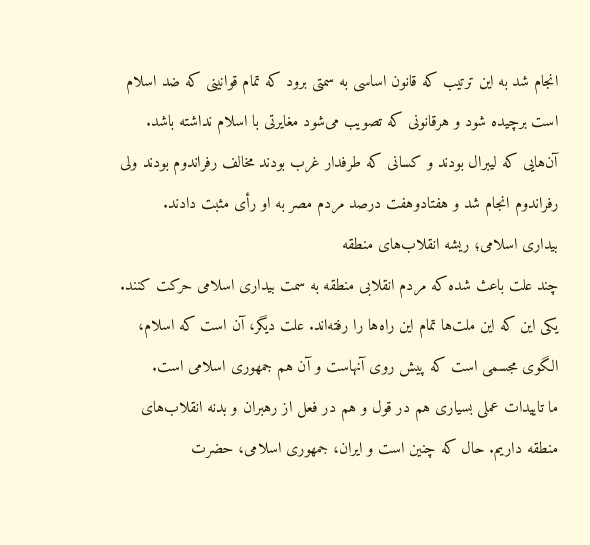انجام شد به این ترتیب که قانون اساسی به سمتی برود که تمام قوانینی که ضد اسلام است برچیده شود و هرقانونی که تصویب می‌شود مغایرتی با اسلام نداشته باشد. آن‌هایی که لیبرال بودند و کسانی که طرفدار غرب بودند مخالف رفراندوم بودند ولی رفراندوم انجام شد و هفتادوهفت درصد مردم مصر به او رأی مثبت دادند.
بیداری اسلامی؛‌ ریشه انقلاب‌های منطقه
چند علت باعث شده که مردم انقلابی منطقه به سمت بیداری اسلامی حرکت کنند. یکی این که این ملت‌ها تمام این راه‌ها را رفته‌اند. علت دیگر، آن است که اسلام، الگوی مجسمی است که پیش روی آنهاست و آن هم جمهوری اسلامی است.
ما تاییدات عملی بسیاری هم در قول و هم در فعل از رهبران و بدنه انقلاب‌های منطقه داریم. حال که چنین است و ایران، جمهوری اسلامی، حضرت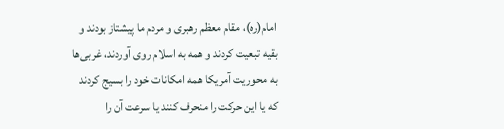امام(ره)، مقام معظم رهبری و مردم ما پیشتاز بودند و بقیه تبعیت کردند و همه به اسلام روی آوردند، غربی‌ها به محوریت آمریکا همه امکانات خود را بسیج کردند که یا این حرکت را منحرف کنند یا سرعت آن را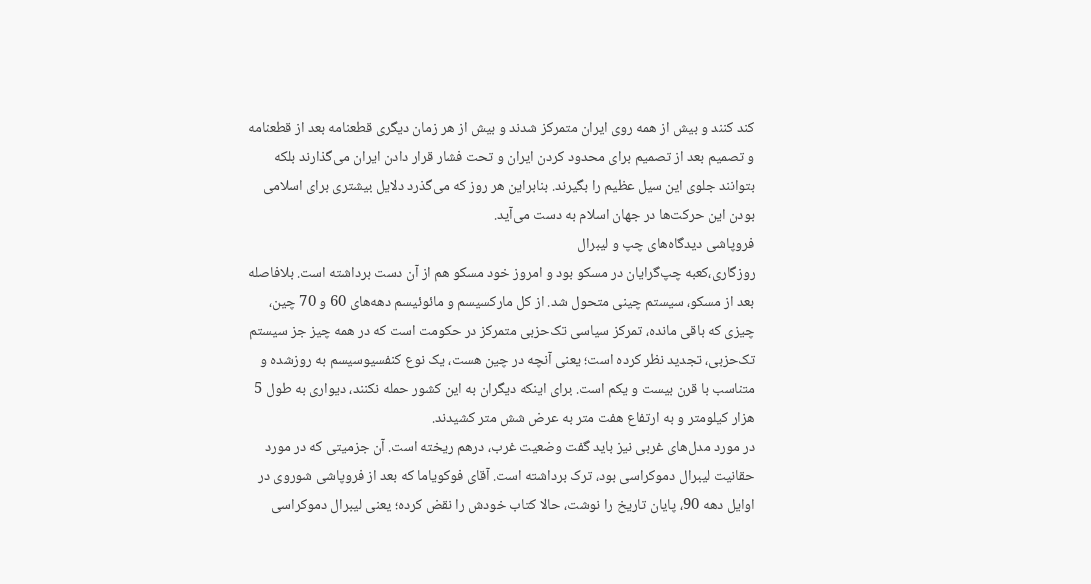کند کنند و بیش از همه روی ایران متمرکز شدند و بیش از هر زمان دیگری قطعنامه بعد از قطعنامه و تصمیم بعد از تصمیم برای محدود کردن ایران و تحت فشار قرار دادن ایران می‌گذارند بلکه بتوانند جلوی این سیل عظیم را بگیرند. بنابراین هر روز که می‌گذرد دلایل بیشتری برای اسلامی بودن این حرکت‌ها در جهان اسلام به دست می‌آید.
فروپاشی دیدگاه‌های چپ و لیبرال
روزگاری،‌کعبه چپ‌گرایان در مسکو بود و امروز خود مسکو هم از آن دست برداشته است. بلافاصله بعد از مسکو، سیستم چینی متحول شد. از کل مارکسیسم و مائوئیسم دهه‌های 60 و 70 چین، چیزی که باقی مانده، تمرکز سیاسی تک‌حزبی متمرکز در حکومت است که در همه چیز جز سیستم تک‌حزبی، تجدید نظر کرده است؛ یعنی آنچه در چین هست، یک نوع کنفسیوسیسم به روز‌شده و متناسب با قرن بیست و یکم است. برای اینکه دیگران به این کشور حمله نکنند، دیواری به طول 5 هزار کیلومتر و به ارتفاع هفت متر به عرض شش متر کشیدند.
در مورد مدل‌های غربی نیز باید گفت وضعیت غرب، درهم ریخته است. آن جزمیتی که در مورد حقانیت لیبرال دموکراسی بود، ترک برداشته است. آقای فوکویاما که بعد از فروپاشی شوروی در اوایل دهه 90، پایان تاریخ را نوشت، حالا کتاب خودش را نقض کرده؛ یعنی لیبرال دموکراسی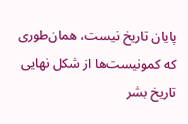پایان تاریخ نیست، همان‌طوری که کمونیست‌ها از شکل نهایی تاریخ بشر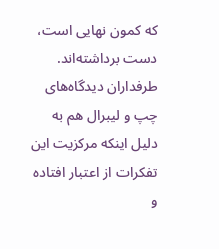که کمون نهایی است، دست برداشته‌اند.
طرفداران دیدگاه‌های چپ و لیبرال هم به دلیل اینکه مرکزیت این تفکرات از اعتبار افتاده و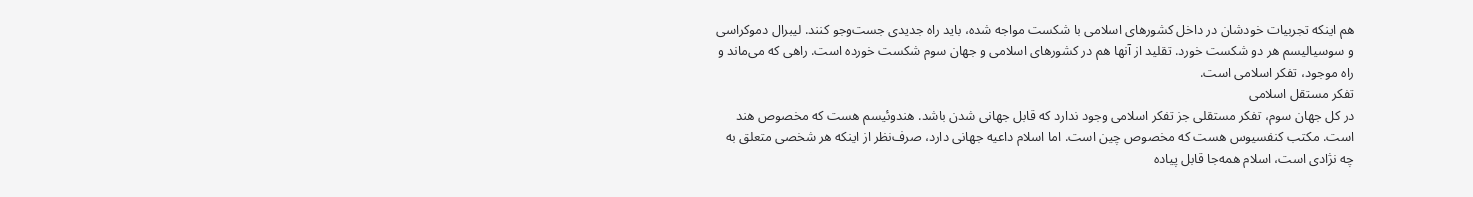هم اینکه تجربیات خودشان در داخل کشورهای اسلامی با شکست مواجه شده، باید راه جدیدی جست‌وجو کنند. لیبرال دموکراسی و سوسیالیسم هر دو شکست خورد. تقلید از آنها هم در کشورهای اسلامی و جهان سوم شکست خورده است. راهی که می‌ماند و راه موجود، تفکر اسلامی است.
تفکر مستقل اسلامی
در کل جهان سوم، تفکر مستقلی جز تفکر اسلامی وجود ندارد که قابل جهانی شدن باشد. هندوئیسم هست که مخصوص هند است. مکتب کنفسیوس هست که مخصوص چین است. اما اسلام داعیه جهانی دارد، صرف‌نظر از اینکه هر شخصی متعلق به چه نژادی است، اسلام همه‌جا قابل پیاده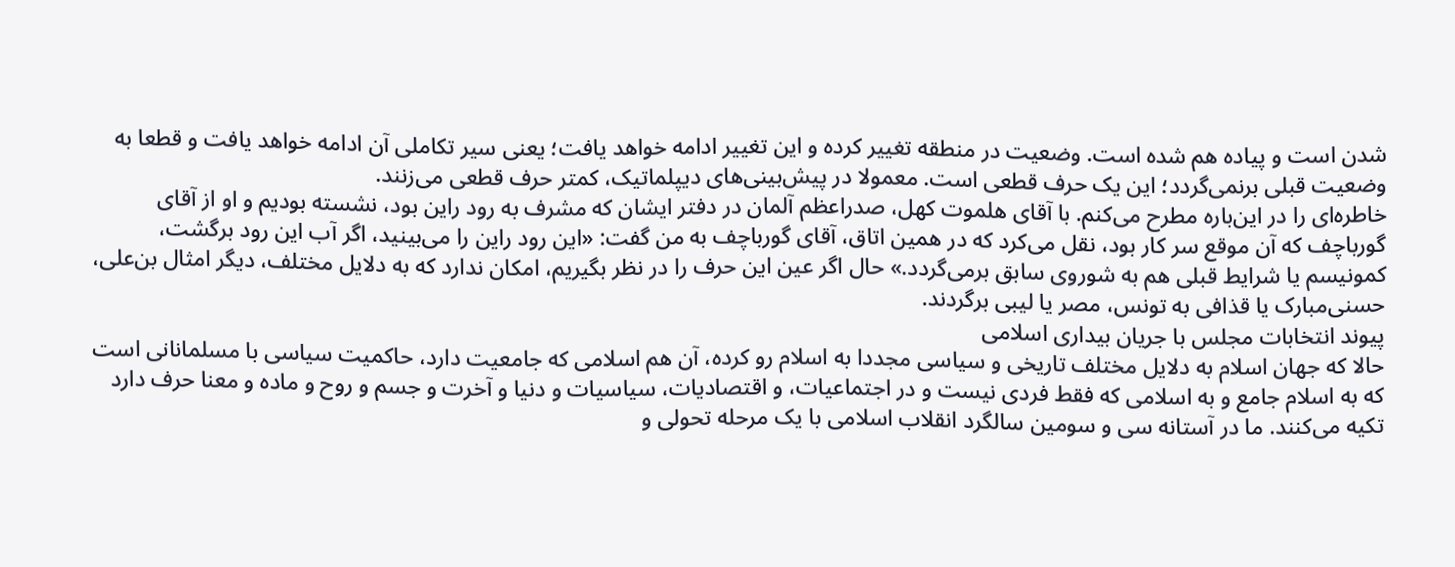شدن است و پیاده هم شده است. وضعیت در منطقه تغییر کرده و این تغییر ادامه خواهد یافت؛ یعنی سیر تکاملی آن ادامه خواهد یافت و قطعا به وضعیت قبلی برنمی‌گردد؛ این یک حرف قطعی است. معمولا در پیش‌بینی‌های دیپلماتیک، کمتر حرف قطعی می‌زنند.
خاطره‌ای را در این‌باره مطرح می‌کنم. با آقای هلموت کهل، صدراعظم آلمان در دفتر ایشان که مشرف به رود راین بود، نشسته بودیم و او از آقای گورباچف که آن موقع سر کار بود، نقل می‌کرد که در همین اتاق، آقای گورباچف به من گفت: «این رود راین را می‌بینید، اگر آب این رود برگشت، کمونیسم یا شرایط قبلی هم به شوروی سابق برمی‌گردد.» حال اگر عین این حرف را در نظر بگیریم، امکان ندارد که به دلایل مختلف، دیگر امثال بن‌علی، حسنی‌مبارک یا قذافی به تونس، مصر یا لیبی برگردند.
پیوند انتخابات مجلس با جریان بیداری اسلامی
حالا که جهان اسلام به دلایل مختلف تاریخی و سیاسی مجددا به اسلام رو کرده، آن هم اسلامی که جامعیت دارد، حاکمیت سیاسی با مسلمانانی است که به اسلام جامع و به اسلامی که فقط فردی نیست و در اجتماعیات، و اقتصادیات، سیاسیات و دنیا و آخرت و جسم و روح و ماده و معنا حرف دارد تکیه می‌کنند. ما در آستانه سی و سومین سالگرد انقلاب اسلامی با یک مرحله تحولی و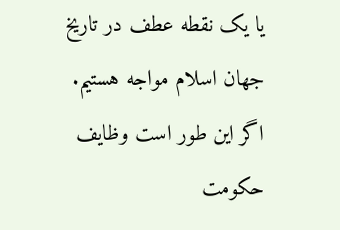یا یک نقطه عطف در تاریخ جهان اسلام مواجه هستیم. اگر این طور است وظایف حکومت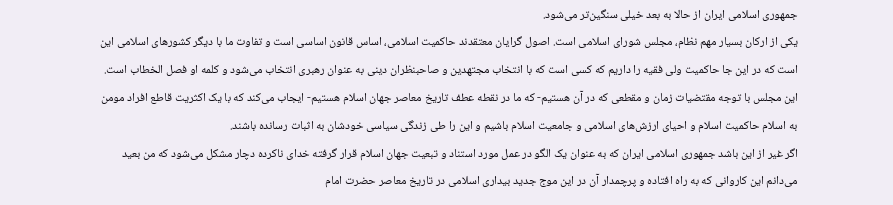جمهوری اسلامی ایران از حالا به بعد خیلی سنگین‌تر می‌شود.
یکی از ارکان بسیار مهم نظام، مجلس شورای اسلامی است. اصول گرایان معتقدند حاکمیت اسلامی، اساس قانون اساسی است و تفاوت ما با دیگر کشورهای اسلامی این است که در این جا حاکمیت ولی فقیه را داریم که کسی است که با انتخاب مجتهدین و صاحبنظران دینی به عنوان رهبری انتخاب می‌شود و کلمه او فصل الخطاب است. این مجلس با توجه مقتضیات زمان و مقطعی که در آن هستیم- که ما در نقطه عطف تاریخ معاصر جهان اسلام هستیم- ایجاب می‌کند که با یک اکثریت قاطع افراد مومن به اسلام حاکمیت اسلام و احیای ارزش‌های اسلامی و جامعیت اسلام باشیم و این را طی زندگی سیاسی خودشان به اثبات رسانده باشند.
اگر غیر از این باشد جمهوری اسلامی ایران که به عنوان یک الگو در عمل مورد استناد و تبعیت جهان اسلام قرار گرفته خدای ناکرده دچار مشکل می‌شود که من بعید می‌دانم این کاروانی که به راه افتاده و پرچمدار آن در این موج جدید بیداری اسلامی در تاریخ معاصر حضرت امام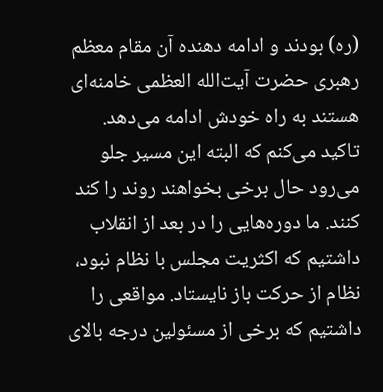(ره) بودند و ادامه دهنده آن مقام معظم رهبری حضرت آیت‌الله العظمی خامنه‌ای هستند به راه خودش ادامه می‌دهد.
تاکید می‌کنم که البته این مسیر جلو می‌رود حال برخی بخواهند روند را کند کنند. ما دوره‌هایی را در بعد از انقلاب داشتیم که اکثریت مجلس با نظام نبود، نظام از حرکت باز نایستاد. مواقعی را داشتیم که برخی از مسئولین درجه بالای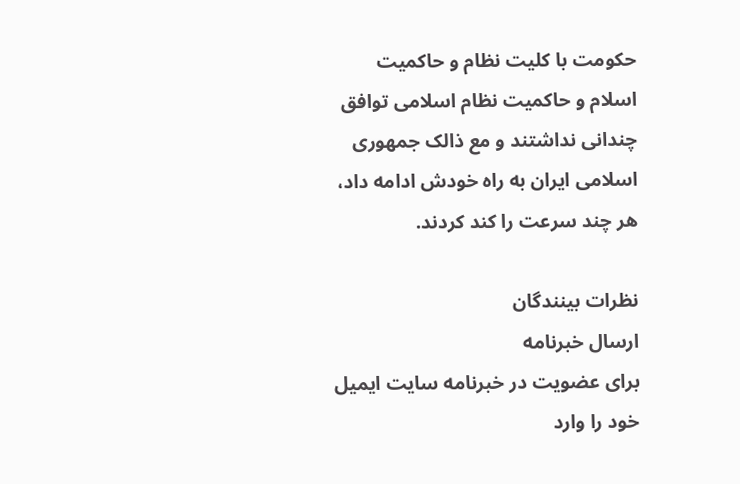حکومت با کلیت نظام و حاکمیت اسلام و حاکمیت نظام اسلامی توافق چندانی نداشتند و مع ذالک جمهوری اسلامی ایران به راه خودش ادامه داد، هر چند سرعت را کند کردند.

نظرات بینندگان
ارسال خبرنامه
برای عضویت در خبرنامه سایت ایمیل خود را وارد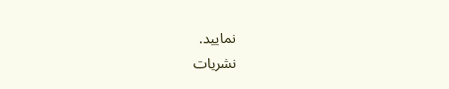نمایید.
نشریات